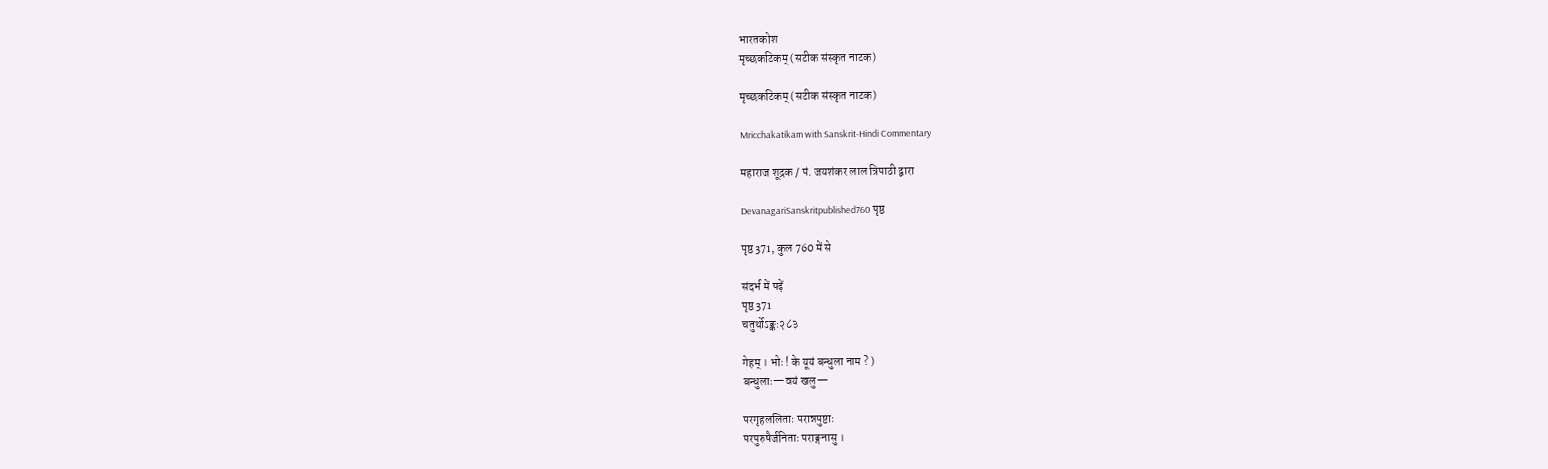भारतकोश
मृच्छकटिकम् (सटीक संस्कृत नाटक)

मृच्छकटिकम् (सटीक संस्कृत नाटक)

Mricchakatikam with Sanskrit-Hindi Commentary

महाराज शूद्रक / पं. जयशंकर लाल त्रिपाठी द्वारा

DevanagariSanskritpublished760 पृष्ठ

पृष्ठ 371, कुल 760 में से

संदर्भ में पढ़ें
पृष्ठ 371
चतुर्थोऽङ्कः२८३

गेहम् । भोः ! के यूयं बन्धुला नाम ? )
बन्धुलाः—वयं खलु—

परगृहललिताः परान्नपुष्टाः
परपुरुषैर्जनिताः पराङ्गनासु ।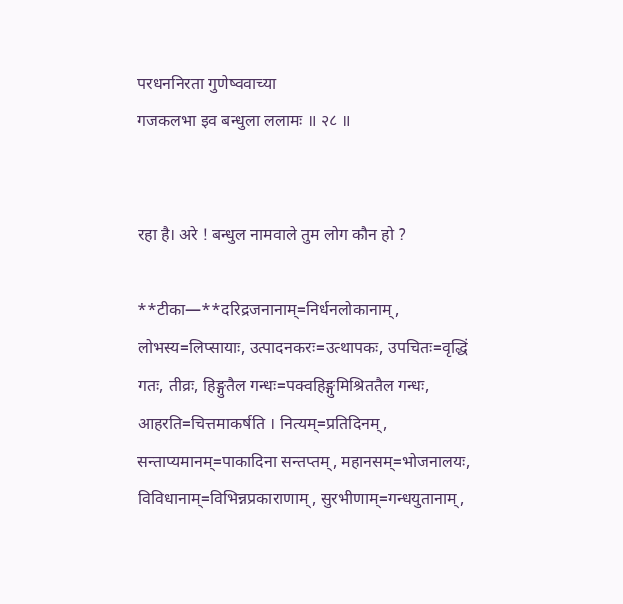परधननिरता गुणेष्ववाच्या
गजकलभा इव बन्धुला ललामः ॥ २८ ॥


रहा है। अरे ! बन्धुल नामवाले तुम लोग कौन हो ?

**टीका—**दरिद्रजनानाम्=निर्धनलोकानाम्, लोभस्य=लिप्सायाः, उत्पादनकरः=उत्थापकः, उपचितः=वृद्धिं गतः, तीव्रः, हिङ्गुतैल गन्धः=पक्वहिङ्गुमिश्रिततैल गन्धः, आहरति=चित्तमाकर्षति । नित्यम्=प्रतिदिनम्, सन्ताप्यमानम्=पाकादिना सन्तप्तम्, महानसम्=भोजनालयः, विविधानाम्=विभिन्नप्रकाराणाम्, सुरभीणाम्=गन्धयुतानाम्,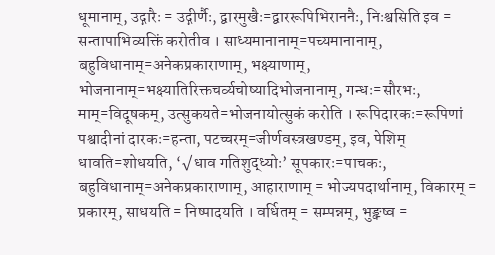धूमानाम्, उद्गारैः = उद्गीर्णैः, द्वारमुखैः=द्वाररूपिभिराननैः, निःश्वसिति इव = सन्तापाभिव्यक्तिं करोतीव । साध्यमानानाम्=पच्यमानानाम्, बहुविधानाम्=अनेकप्रकाराणाम्, भक्ष्याणाम्, भोजनानाम्=भक्ष्यातिरिक्तचर्व्यचोष्यादिभोजनानाम्, गन्धः=सौरभः, माम्=विदूषकम्, उत्सुकयते=भोजनायोत्सुकं करोति । रूपिदारकः=रूपिणां पश्वादीनां दारकः=हन्ता, पटच्चरम्=जीर्णवस्त्रखण्डम्, इव, पेशिम् धावति=शोधयति, ‘√धाव गतिशुद्ध्योः’ सूपकारः=पाचकः, बहुविधानाम्=अनेकप्रकाराणाम्, आहाराणाम् = भोज्यपदार्थानाम्, विकारम् = प्रकारम्, साधयति = निष्पादयति । वर्धितम् = सम्पन्नम्, भुङ्क्ष्व =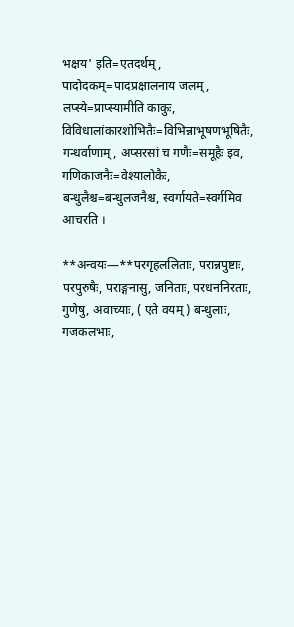भक्षय' इति=एतदर्थम्, पादोदकम्=पादप्रक्षालनाय जलम्, लप्स्ये=प्राप्स्यामीति काकुः, विविधालांकारशोभितैः=विभिन्नाभूषणभूषितैः, गन्धर्वाणाम्, अप्सरसां च गणैः=समूहैः इव, गणिकाजनैः=वेश्यालोकैः, बन्धुलैश्च=बन्धुलजनैश्च, स्वर्गायते=स्वर्गमिव आचरति ।

**अन्वयः—**परगृहललिताः, परान्नपुष्टाः, परपुरुषैः, पराङ्गनासु, जनिताः, परधननिरताः, गुणेषु, अवाच्याः, ( एते वयम् ) बन्धुलाः, गजकलभाः,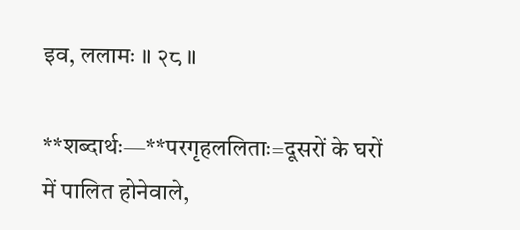इव, ललामः ॥ २८ ॥

**शब्दार्थः—**परगृहललिताः=दूसरों के घरों में पालित होनेवाले,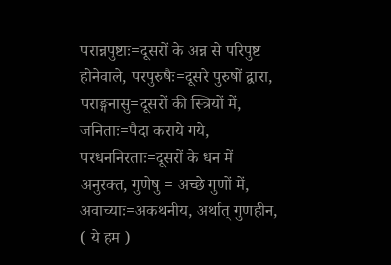परान्नपुष्टाः=दूसरों के अन्न से परिपुष्ट होनेवाले, परपुरुषैः=दूसरे पुरुषों द्वारा, पराङ्गनासु=दूसरों की स्त्रियों में, जनिताः=पैदा कराये गये, परधननिरताः=दूसरों के धन में अनुरक्त, गुणेषु = अच्छे गुणों में, अवाच्याः=अकथनीय, अर्थात् गुणहीन, ( ये हम )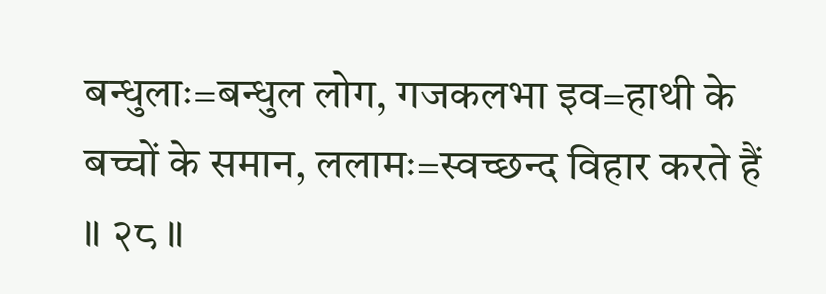बन्धुलाः=बन्धुल लोग, गजकलभा इव=हाथी के बच्चों के समान, ललामः=स्वच्छन्द विहार करते हैं ॥ २८ ॥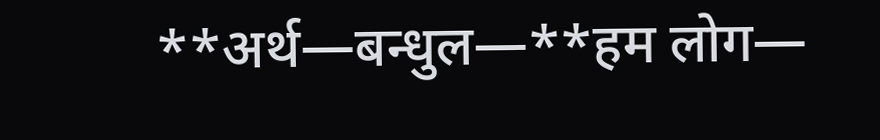**अर्थ—बन्धुल—**हम लोग—